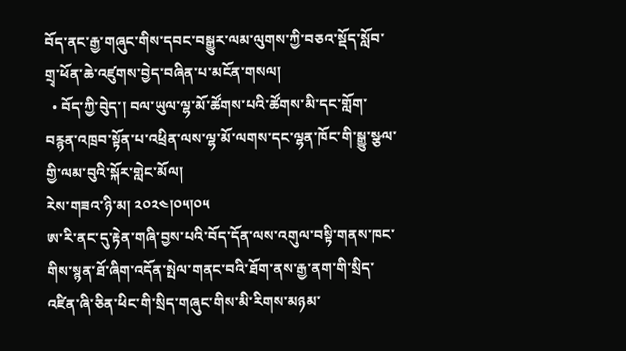བོད་ནང་རྒྱ་གཞུང་གིས་དབང་བསྒྱུར་ལམ་ལུགས་ཀྱི་བཅའ་སྡོད་སློབ་གྲྭ་ཕོན་ཆེ་འཛུགས་བྱེད་བཞིན་པ་མངོན་གསལ།
  • བོད་ཀྱི་བེུད་། བལ་ཡུལ་ལྷ་མོ་ཚོགས་པའི་ཚོགས་མི་དང་གློག་བརྙན་འཁྲབ་སྟོན་པ་འཕྲིན་ལས་ལྷ་མོ་ལགས་དང་ལྷན་ཁོང་གི་སྒྱུ་སྩལ་གྱི་ལམ་བུའི་སྐོར་གླེང་མོལ།
རེས་གཟའ་ཉི་མ། ༢༠༢༤།༠༥།༠༥
ཨ་རི་ནང་དུ་རྟེན་གཞི་བྱས་པའི་བོད་དོན་ལས་འགུལ་བསྟི་གནས་ཁང་གིས་སྙན་ཐོ་ཞིག་འདོན་སྤེལ་གནང་བའི་ཐོག་ནས་རྒྱ་ནག་གི་སྲིད་འཛིན་ཞི་ཅིན་ཕིང་གི་སྲིད་གཞུང་གིས་མི་རིགས་མཉམ་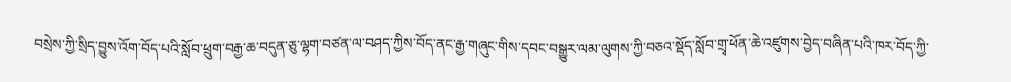བསྲེས་ཀྱི་སྲིད་བྱུས་འོག་བོད་པའི་སློབ་ཕྲུག་བརྒྱ་ཆ་བདུན་ཅུ་ལྷག་བཙན་ལ་བཤད་ཀྱིས་བོད་ནང་རྒྱ་གཞུང་གིས་དབང་བསྒྱུར་ལམ་ལུགས་ཀྱི་བཅའ་སྡོད་སློབ་གྲྭ་ཕོན་ཆེ་འཛུགས་བྱེད་བཞིན་པའི་ཁར་བོད་ཀྱི་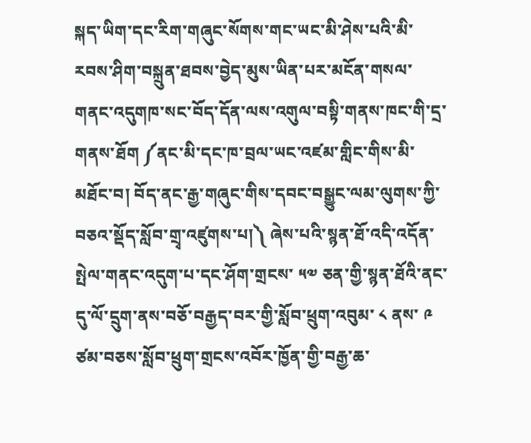སྐད་ཡིག་དང་རིག་གཞུང་སོགས་གང་ཡང་མི་ཤེས་པའི་མི་རབས་ཤིག་བསྐྲུན་ཐབས་བྱེད་མུས་ཡིན་པར་མངོན་གསལ་གནང་འདུགཁ་སང་བོད་དོན་ལས་འགུལ་བསྟི་གནས་ཁང་གི་དྲ་གནས་ཐོག ༼ནང་མི་དང་ཁ་བྲལ་ཡང་འཛམ་གླིང་གིས་མི་མཐོང་བ། བོད་ནང་རྒྱ་གཞུང་གིས་དབང་བསྒྱུང་ལམ་ལུགས་ཀྱི་བཅའ་སྡོད་སློབ་གྲྭ་འཛུགས་པ།༽ ཞེས་པའི་སྙན་ཐོ་འདི་འདོན་སྤེལ་གནང་འདུག་པ་དང་ཤོག་གྲངས་ ༥༧ ཅན་གྱི་སྙན་ཐོའི་ནང་དུ་ལོ་དྲུག་ནས་བཅོ་བརྒྱད་བར་གྱི་སློབ་ཕྲུག་འབུམ་ ༨ ནས་ ༩ ཙམ་བཅས་སློབ་ཕྲུག་གྲངས་འབོར་ཁྱོན་གྱི་བརྒྱ་ཆ་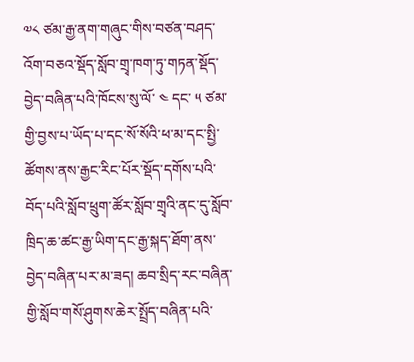༧༨ ཙམ་རྒྱ་ནག་གཞུང་གིས་བཙན་བཤད་འོག་བཅའ་སྡོད་སློབ་གྲྭ་ཁག་ཏུ་གཏན་སྡོད་བྱེད་བཞིན་པའི་ཁོངས་སུ་ལོ་ ༤ དང་ ༥ ཙམ་གྱི་བྱས་པ་ཡོད་པ་དང་སོ་སོའི་ཕ་མ་དང་སྤྱི་ཚོགས་ནས་རྒྱང་རིང་པོར་སྡོད་དགོས་པའི་བོད་པའི་སློབ་ཕྲུག་ཚོར་སློབ་གྲྭའི་ནང་དུ་སློབ་ཁྲིད་ཆ་ཚང་རྒྱ་ཡིག་དང་རྒྱ་སྐད་ཐོག་ནས་བྱེད་བཞིན་པར་མ་ཟད། ཆབ་སྲིད་རང་བཞིན་གྱི་སློབ་གསོ་ཤུགས་ཆེར་སྤྲོད་བཞིན་པའི་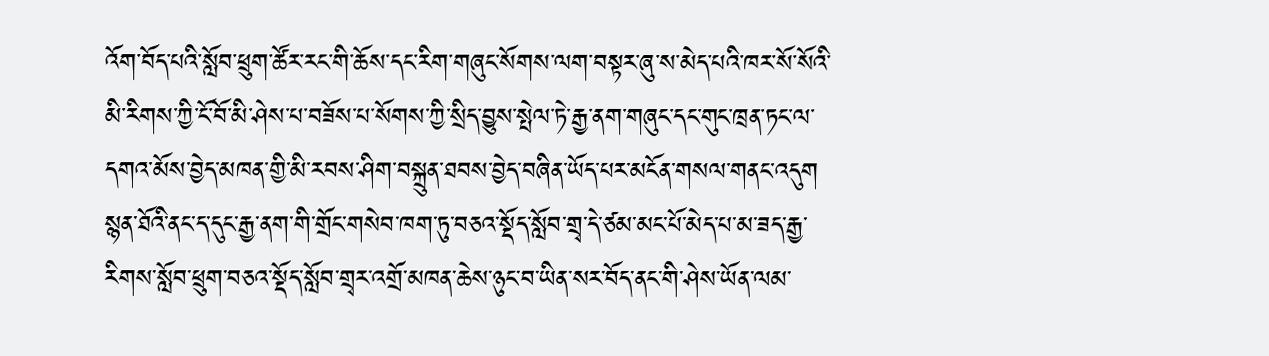འོག་བོད་པའི་སློབ་ཕྲུག་ཚོར་རང་གི་ཆོས་དང་རིག་གཞུང་སོགས་ལག་བསྟར་ཞུ་ས་མེད་པའི་ཁར་སོ་སོའི་མི་རིགས་ཀྱི་ངོ་བོ་མི་ཤེས་པ་བཟོས་པ་སོགས་ཀྱི་སྲིད་བྱུས་སྤེལ་ཏེ་རྒྱ་ནག་གཞུང་དང་གུང་ཁྲན་ཏང་ལ་དགའ་མོས་བྱེད་མཁན་གྱི་མི་རབས་ཤིག་བསྐྲུན་ཐབས་བྱེད་བཞིན་ཡོད་པར་མངོན་གསལ་གནང་འདུག
སྙན་ཐོའི་ནང་ད་དུང་རྒྱ་ནག་གི་གྲོང་གསེབ་ཁག་ཏུ་བཅའ་སྡོད་སློབ་གྲྭ་དེ་ཙམ་མང་པོ་མེད་པ་མ་ཟད་རྒྱ་རིགས་སློབ་ཕྲུག་བཅའ་སྡོད་སློབ་གྲྭར་འགྲོ་མཁན་ཆེས་ཉུང་བ་ཡིན་སར་བོད་ནང་གི་ཤེས་ཡོན་ལམ་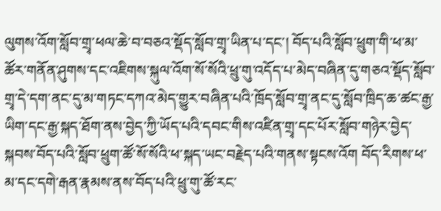ལུགས་འོག་སློབ་གྲྭ་ཕལ་ཆེ་བ་བཅའ་སྡོད་སློབ་གྲྭ་ཡིན་པ་དང་། བོད་པའི་སློབ་ཕྲུག་གི་ཕ་མ་ཚོར་གནོན་ཤུགས་དང་འཇིགས་སྐུལ་འོག་སོ་སོའི་ཕྲུ་གུ་འདོད་པ་མེད་བཞིན་དུ་གཅའ་སྡོད་སློབ་གྲྭ་དེ་དག་ནང་དུ་མ་གཏང་དཀའ་མེད་གྱུར་བཞིན་པའི་ཁྲོད་སློབ་གྲྭ་ནང་དུ་སློབ་ཁྲིད་ཆ་ཚང་རྒྱ་ཡིག་དང་རྒྱ་སྐད་ཐོག་ནས་བྱེད་ཀྱི་ཡོད་པའི་དབང་གིས་འཛིན་གྲྭ་དང་པོར་སློབ་གཉེར་བྱེད་སྐབས་བོད་པའི་སློབ་ཕྲུག་ཚོ་སོ་སོའི་ཕ་སྐད་ཡང་བརྗེད་པའི་གནས་སྟངས་འོག བོད་རིགས་ཕ་མ་དང་དགེ་རྒན་རྣམས་ནས་བོད་པའི་ཕྲུ་གུ་ཚོ་རང་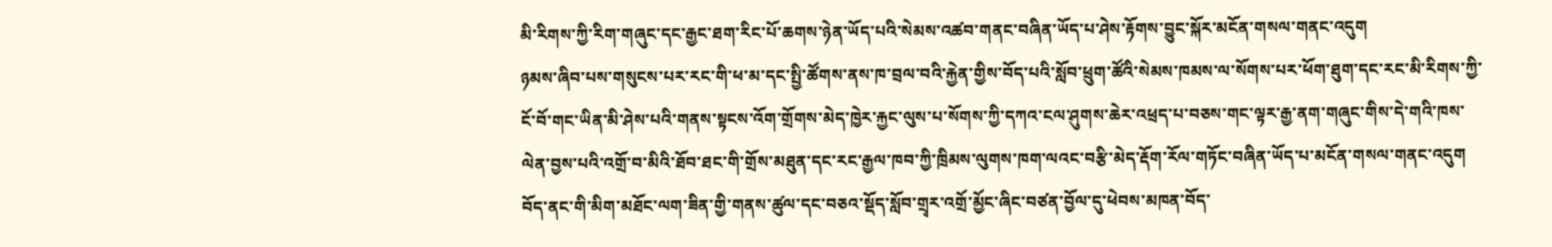མི་རིགས་ཀྱི་རིག་གཞུང་དང་རྒྱང་ཐག་རིང་པོ་ཆགས་ཉེན་ཡོད་པའི་སེམས་འཚབ་གནང་བཞིན་ཡོད་པ་ཤེས་རྟོགས་བྱུང་སྐོར་མངོན་གསལ་གནང་འདུག
ཉམས་ཞིབ་པས་གསུངས་པར་རང་གི་ཕ་མ་དང་སྤྱི་ཚོགས་ནས་ཁ་བྲལ་བའི་རྐྱེན་གྱིས་བོད་པའི་སློབ་ཕྲུག་ཚོའི་སེམས་ཁམས་ལ་སོགས་པར་ཕོག་ཐུག་དང་རང་མི་རིགས་ཀྱི་ངོ་བོ་གང་ཡིན་མི་ཤེས་པའི་གནས་སྟངས་འོག་གྲོགས་མེད་ཁྱེར་རྐྱང་ལུས་པ་སོགས་ཀྱི་དཀའ་ངལ་ཤུགས་ཆེར་འཕྲད་པ་བཅས་གང་ལྟར་རྒྱ་ནག་གཞུང་གིས་དེ་གའི་ཁས་ལེན་བྱས་པའི་འགྲོ་བ་མིའི་ཐོབ་ཐང་གི་གྲོས་མཐུན་དང་རང་རྒྱལ་ཁབ་ཀྱི་ཁྲིམས་ལུགས་ཁག་ལའང་བརྩི་མེད་རྡོག་རོལ་གཏོང་བཞིན་ཡོད་པ་མངོན་གསལ་གནང་འདུག
བོད་ནང་གི་མིག་མཐོང་ལག་ཟིན་གྱི་གནས་ཚུལ་དང་བཅའ་སྡོད་སློབ་གྲྭར་འགྲོ་མྱོང་ཞིང་བཙན་བྱོལ་དུ་ཕེབས་མཁན་བོད་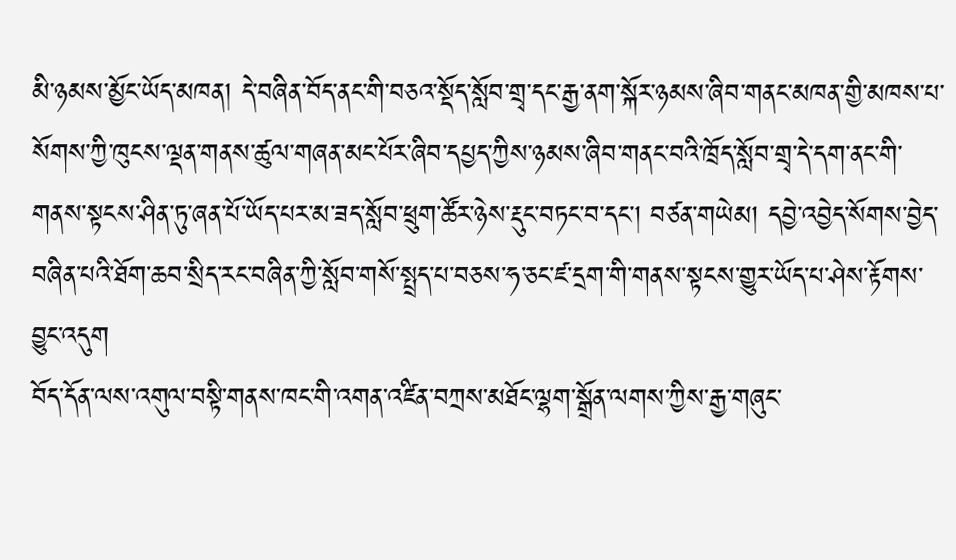མི་ཉམས་མྱོང་ཡོད་མཁན། དེ་བཞིན་བོད་ནང་གི་བཅའ་སྡོད་སློབ་གྲྭ་དང་རྒྱ་ནག་སྐོར་ཉམས་ཞིབ་གནང་མཁན་གྱི་མཁས་པ་སོགས་ཀྱི་ཁུངས་ལྡན་གནས་ཚུལ་གཞན་མང་པོར་ཞིབ་དཔྱད་ཀྱིས་ཉམས་ཞིབ་གནང་བའི་ཁྲོད་སློབ་གྲྭ་དེ་དག་ནང་གི་གནས་སྟངས་ཤིན་ཏུ་ཞན་པོ་ཡོད་པར་མ་ཟད་སློབ་ཕྲུག་ཚོར་ཉེས་རྡུང་བཏང་བ་དང་། བཙན་གཡེམ། དབྱེ་འབྱེད་སོགས་བྱེད་བཞིན་པའི་ཐོག་ཆབ་སྲིད་རང་བཞིན་ཀྱི་སློབ་གསོ་སྤྲད་པ་བཅས་ཧ་ཅང་ཛ་དྲག་གི་གནས་སྟངས་གྱུར་ཡོད་པ་ཤེས་རྟོགས་བྱུང་འདུག
བོད་དོན་ལས་འགུལ་བསྟི་གནས་ཁང་གི་འགན་འཛིན་བཀྲས་མཐོང་ལྷག་སྒྲོན་ལགས་ཀྱིས་རྒྱ་གཞུང་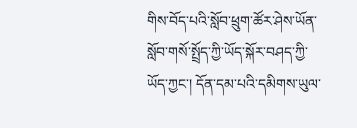གིས་བོད་པའི་སློབ་ཕྲུག་ཚོར་ཤེས་ཡོན་སློབ་གསོ་སྤྲོད་ཀྱི་ཡོད་སྐོར་བཤད་ཀྱི་ཡོད་ཀྱང་། དོན་དམ་པའི་དམིགས་ཡུལ་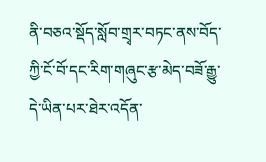ནི་བཅའ་སྡོད་སློབ་གྲྭར་བཏང་ནས་བོད་ཀྱི་ངོ་བོ་དང་རིག་གཞུང་རྩ་མེད་བཟོ་རྒྱུ་དེ་ཡིན་པར་ཐེར་འདོན་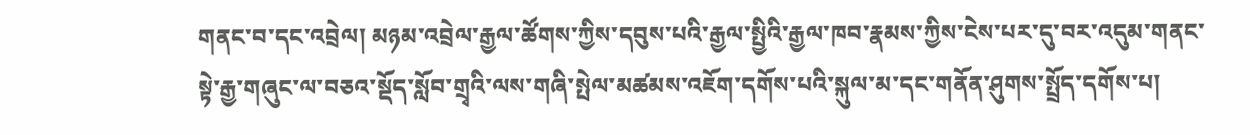གནང་བ་དང་འབྲེལ། མཉམ་འབྲེལ་རྒྱལ་ཚོགས་ཀྱིས་དབུས་པའི་རྒྱལ་སྤྱིའི་རྒྱལ་ཁབ་རྣམས་ཀྱིས་ངེས་པར་དུ་བར་འདུམ་གནང་སྟེ་རྒྱ་གཞུང་ལ་བཅའ་སྡོད་སློབ་གྲྭའི་ལས་གཞི་སྤེལ་མཚམས་འཇོག་དགོས་པའི་སྐུལ་མ་དང་གནོན་ཤུགས་སྤྲོད་དགོས་པ།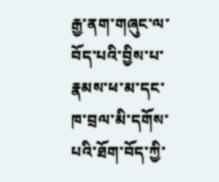རྒྱ་ནག་གཞུང་ལ་བོད་པའི་བྱིས་པ་རྣམས་ཕ་མ་དང་ཁ་བྲལ་མི་དགོས་པའི་ཐོག་བོད་ཀྱི་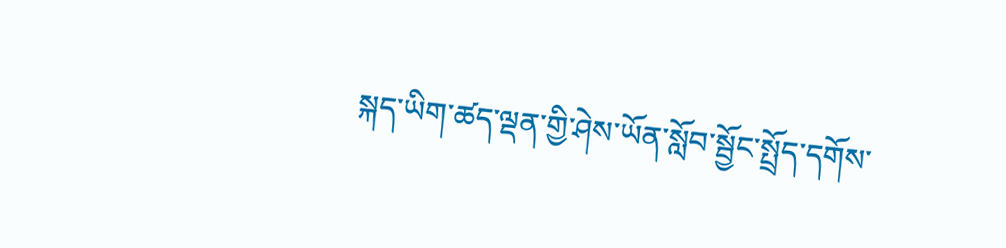སྐད་ཡིག་ཚད་ལྡན་གྱི་ཤེས་ཡོན་སློབ་སྦྱོང་སྤྲོད་དགོས་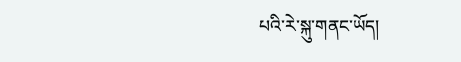པའི་རེ་སྐུ་གནང་ཡོད།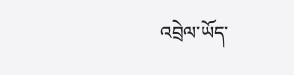འབྲེལ་ཡོད་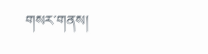གསར་གནས།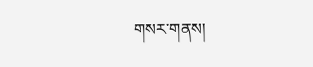གསར་གནས།